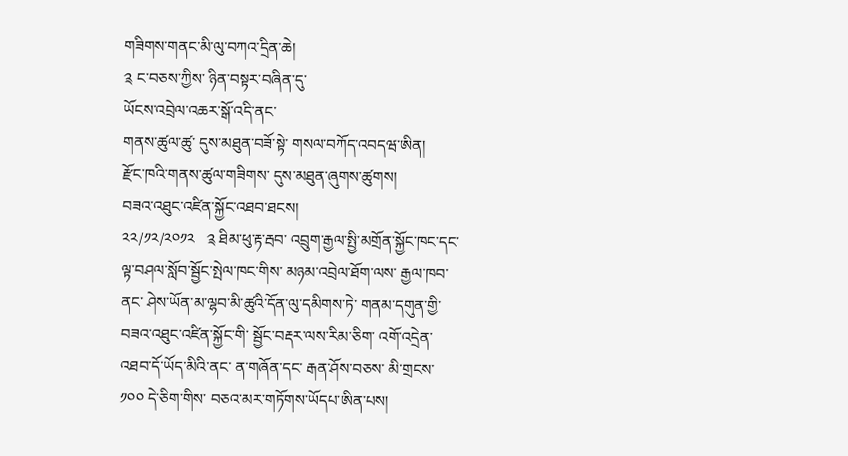གཟིགས་གནང་མི་ལུ་བཀའ་དྲིན་ཆེ།
༉ ང་བཅས་ཀྱིས་ ཉིན་བསྟར་བཞིན་དུ་
ཡོངས་འབྲེལ་འཆར་སྒོ་འདི་ནང་
གནས་ཚུལ་ཚུ་ དུས་མཐུན་བཟོ་སྟེ་ གསལ་བཀོད་འབདཝ་ཨིན།
རྫོང་ཁའི་གནས་ཚུལ་གཟིགས་ དུས་མཐུན་ཞུགས་ཚུགས།
བཟའ་འཐུང་འཛིན་སྐྱོང་འཐབ་ཐངས།
༢༢/༡༢/༢༠༡༢   ༉ ཐིམ་ཕུ་རྟ་རྦབ་ འབྲུག་རྒྱལ་སྤྱི་མགྲོན་སྐྱོང་ཁང་དང་ ལྟ་བཤལ་སློབ་སྦྱོང་སྤེལ་ཁང་གིས་ མཉམ་འབྲེལ་ཐོག་ལས་ རྒྱལ་ཁབ་ནང་ ཤེས་ཡོན་མ་ལྷབ་མི་ཚུའི་དོན་ལུ་དམིགས་ཏེ་ གནམ་དགུན་གྱི་ བཟའ་འཐུང་འཛིན་སྐྱོང་གི་ སྦྱོང་བརྡར་ལས་རིམ་ཅིག་ འགོ་འདྲེན་འཐབ་དོ་ཡོད་མིའི་ནང་ ན་གཞོན་དང་ རྒན་ཤོས་བཅས་ མི་གྲངས་༡༠༠ དེ་ཅིག་གིས་ བཅའ་མར་གཏོགས་ཡོདཔ་ཨིན་པས།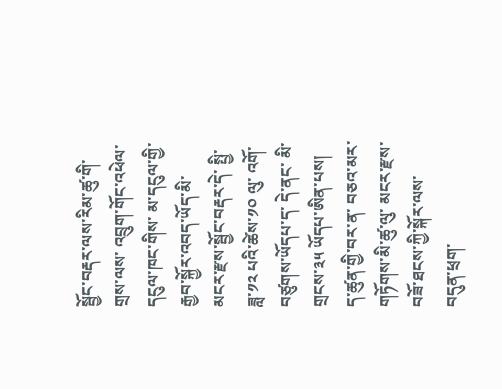སྦྱོང་བརྡར་ལས་རིམ་ཚུ་གི་གྲས་ལས་ འབྲུག་གོང་འཕེལ་དངུལ་ཁང་གིས་ མ་དངུལ་གྱི་རྒྱབ་སྐྱོར་འབད་ཡོད་མི་ མངར་རྫས་སྦྱོང་བརྡར་དེ་ སྤྱི་ཟླ་༡༢ པའི་ཚེས་༡༠ ལུ་ འགོ་བཙུགས་ཡོདཔ་ད་ དེ་ནང་ མི་གྲངས་༣༥ ཡོདཔ་ཨིན་པས།
ད་ཚུན་གྱི་བར་ན་ བཅའ་མར་གཏོགས་མི་ཚུ་ལུ་ མངར་རྫས་བཟོ་ཐངས་ཀྱི་སྐོར་ལས་ བདུན་ཕྲག་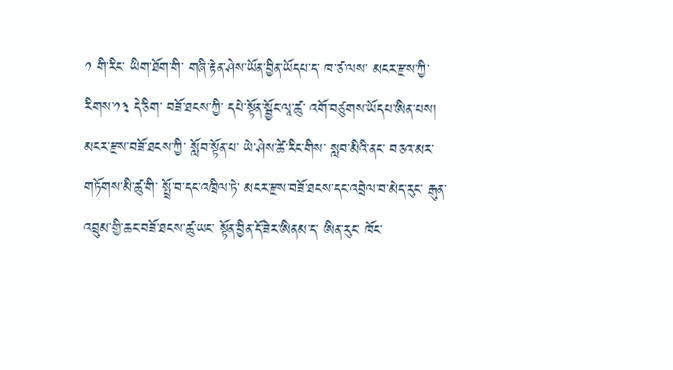༡ གི་རིང་ ཡིག་ཐོག་གི་ གཞི་རྟེན་ཤེས་ཡོན་བྱིན་ཡོདཔ་ད་ ཁ་ཙ་ལས་ མངར་རྫས་ཀྱི་རིགས་༡༣ དེ་ཅིག་ བཟོ་ཐངས་ཀྱི་ དཔེ་སྟོན་སྦྱོང་ལཱ་ཚུ་ འགོ་བཙུགས་ཡོདཔ་ཨིན་པས།
མངར་རྫས་བཟོ་ཐངས་ཀྱི་ སློབ་སྟོན་པ་ ཡེ་ཤེས་ཚེ་རིང་གིས་ སླབ་མིའི་ནང་ བཅའ་མར་གཏོགས་མི་ཚུ་གི་ སྤྲོ་བ་དང་འཁྲིལ་ཏེ་ མངར་རྫས་བཟོ་ཐངས་དང་འབྲེལ་བ་མེད་རུང་ རྒུན་འབྲུམ་གྱི་ཆང་བཟོ་ཐངས་ཚུ་ཡང་ སྟོན་བྱིན་དོ་ཟེར་ཨིནམ་ད་ ཨིན་རུང་ ཁོང་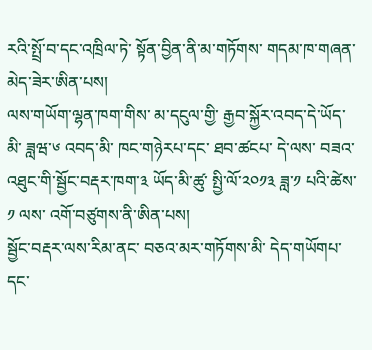རའི་སྤྲོ་བ་དང་འཁྲིལ་ཏེ་ སྟོན་བྱིན་ནི་མ་གཏོགས་ གདམ་ཁ་གཞན་མེད་ཟེར་ཨིན་པས།
ལས་གཡོག་ལྷན་ཁག་གིས་ མ་དངུལ་གྱི་ རྒྱབ་སྐྱོར་འབད་དེ་ཡོད་མི་ ཟླཝ་༦ འབད་མི་ ཁང་གཉེརཔ་དང་ ཐབ་ཚངཔ་ དེ་ལས་ བཟའ་འཐུང་གི་སྦྱོང་བརྡར་ཁག་༣ ཡོད་མི་ཚུ་ སྤྱི་ལོ་༢༠༡༣ ཟླ་༡ པའི་ཚེས་༡ ལས་ འགོ་བཙུགས་ནི་ཨིན་པས།
སྦྱོང་བརྡར་ལས་རིམ་ནང་ བཅའ་མར་གཏོགས་མི་ དེད་གཡོགཔ་དང་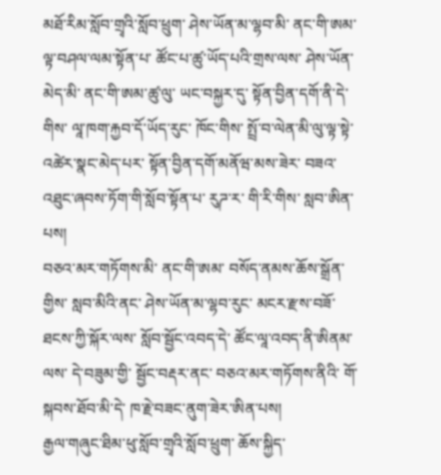མཐོ་རིམ་སློབ་གྲྭའི་སློབ་ཕྲུག་ ཤེས་ཡོན་མ་ལྷབ་མི་ ནང་གི་ཨམ་ ལྟ་བཤལ་ལམ་སྟོན་པ་ ཚོང་པ་ཚུ་ཡོད་པའི་གྲས་ལས་ ཤེས་ཡོན་མེད་མི་ ནང་གི་ཨམ་ཚུ་ལུ་ ཡང་བསྐྱར་དུ་ སྟོན་བྱིན་དགོ་ནི་དེ་གིས་ ལཱ་ཁག་རྐྱབ་དོ་ཡོད་རུང་ ཁོང་གིས་ སྤྲོ་བ་ལེན་མི་ལུ་ལྟ་སྟེ་ འཚེར་སྣང་མེད་པར་ སྟོན་བྱིན་དགོ་མནོཝ་མས་ཟེར་ བཟའ་འཐུང་ཞབས་ཏོག་གི་སློབ་སྟོན་པ་ རུཌ་ར་ གི་རི་གིས་ སླབ་ཨིན་པས།
བཅའ་མར་གཏོགས་མི་ ནང་གི་ཨམ་ བསོད་ནམས་ཆོས་སྒྲོན་གྱིས་ སླབ་མིའི་ནང་ ཤེས་ཡོན་མ་ལྷབ་རུང་ མངར་རྫས་བཟོ་ཐངས་ཀྱི་སྐོར་ལས་ སློབ་སྦྱོང་འབད་དེ་ ཚོང་ལཱ་འབད་ནི་ཨིནམ་ལས་ དེ་བཟུམ་གྱི་ སྦྱོང་བརྡར་ནང་ བཅའ་མར་གཏོགས་ནིའི་ གོ་སྐབས་ཐོབ་མི་དེ་ ཁ་རྗེ་བཟང་ནུག་ཟེར་ཨིན་པས།
རྒྱལ་གཞུང་ཐིམ་ཕུ་སློབ་གྲྭའི་སློབ་ཕྲུག་ ཆོས་སྐྱིད་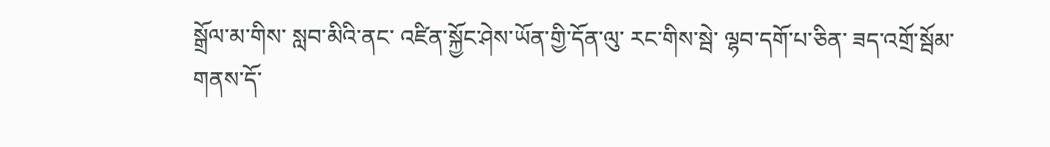སྒྲོལ་མ་གིས་ སླབ་མིའི་ནང་ འཛིན་སྐྱོང་ཤེས་ཡོན་གྱི་དོན་ལུ་ རང་གིས་སྦེ་ ལྷབ་དགོ་པ་ཅིན་ ཟད་འགྲོ་སྦོམ་གནས་དོ་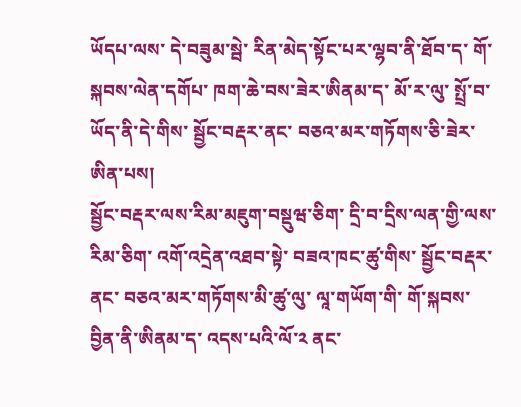ཡོདཔ་ལས་ དེ་བཟུམ་སྦེ་ རིན་མེད་སྟོང་པར་ལྷབ་ནི་ཐོབ་ད་ གོ་སྐབས་ལེན་དགོཔ་ ཁག་ཆེ་བས་ཟེར་ཨིནམ་ད་ མོ་ར་ལུ་ སྤྲོ་བ་ཡོད་ནི་དེ་གིས་ སྦྱོང་བརྡར་ནང་ བཅའ་མར་གཏོགས་ཅི་ཟེར་ཨིན་པས།
སྦྱོང་བརྡར་ལས་རིམ་མཇུག་བསྡུཝ་ཅིག་ དྲི་བ་དྲིས་ལན་གྱི་ལས་རིམ་ཅིག་ འགོ་འདྲེན་འཐབ་སྟེ་ བཟའ་ཁང་ཚུ་གིས་ སྦྱོང་བརྡར་ནང་ བཅའ་མར་གཏོགས་མི་ཚུ་ལུ་ ལཱ་གཡོག་གི་ གོ་སྐབས་བྱིན་ནི་ཨིནམ་ད་ འདས་པའི་ལོ་༢ ནང་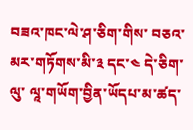བཟའ་ཁང་ལེ་ཤ་ཅིག་གིས་ བཅའ་མར་གཏོགས་མི་༣ དང་༤ དེ་ཅིག་ལུ་ ལཱ་གཡོག་བྱིན་ཡོདཔ་མ་ཚད་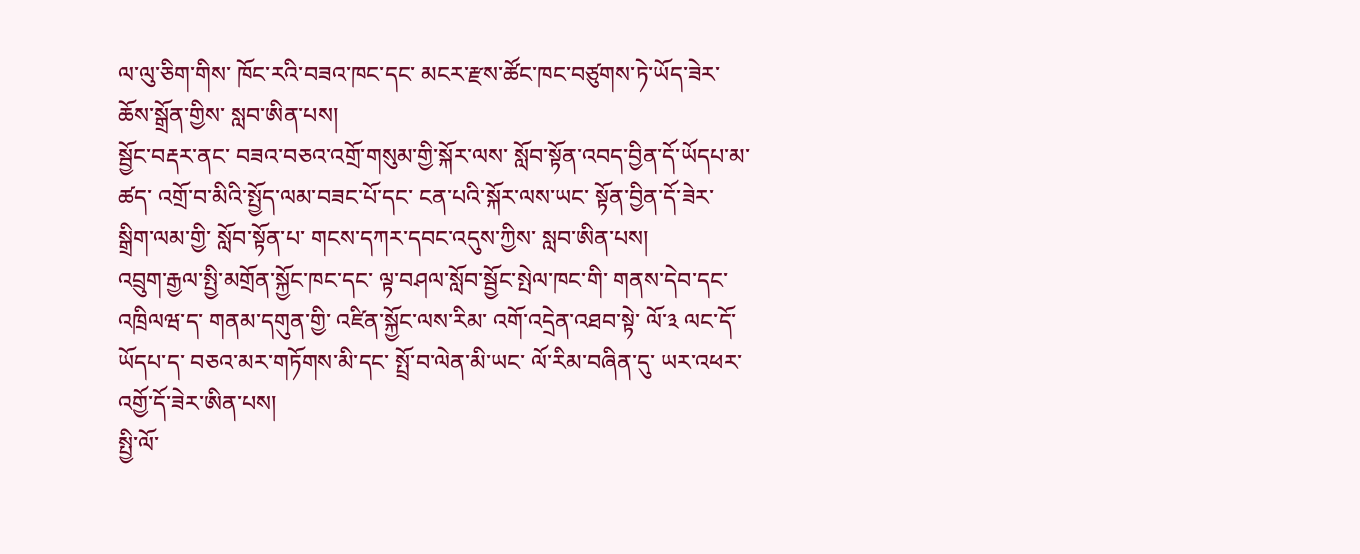ལ་ལུ་ཅིག་གིས་ ཁོང་རའི་བཟའ་ཁང་དང་ མངར་རྫས་ཚོང་ཁང་བཙུགས་ཏེ་ཡོད་ཟེར་ ཆོས་སྒྲོན་གྱིས་ སླབ་ཨིན་པས།
སྦྱོང་བརྡར་ནང་ བཟའ་བཅའ་འགྲོ་གསུམ་གྱི་སྐོར་ལས་ སློབ་སྟོན་འབད་བྱིན་དོ་ཡོདཔ་མ་ཚད་ འགྲོ་བ་མིའི་སྤྱོད་ལམ་བཟང་པོ་དང་ ངན་པའི་སྐོར་ལས་ཡང་ སྟོན་བྱིན་དོ་ཟེར་ སྒྲིག་ལམ་གྱི་ སློབ་སྟོན་པ་ གངས་དཀར་དབང་འདུས་ཀྱིས་ སླབ་ཨིན་པས།
འབྲུག་རྒྱལ་སྤྱི་མགྲོན་སྐྱོང་ཁང་དང་ ལྟ་བཤལ་སློབ་སྦྱོང་སྤེལ་ཁང་གི་ གནས་དེབ་དང་འཁྲིལཝ་ད་ གནམ་དགུན་གྱི་ འཛིན་སྐྱོང་ལས་རིམ་ འགོ་འདྲེན་འཐབ་སྟེ་ ལོ་༣ ལང་དོ་ཡོདཔ་ད་ བཅའ་མར་གཏོགས་མི་དང་ སྤྲོ་བ་ལེན་མི་ཡང་ ལོ་རིམ་བཞིན་དུ་ ཡར་འཕར་འགྱོ་དོ་ཟེར་ཨིན་པས།
སྤྱི་ལོ་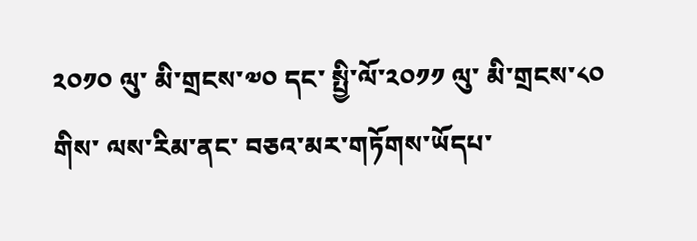༢༠༡༠ ལུ་ མི་གྲངས་༧༠ དང་ སྤྱི་ལོ་༢༠༡༡ ལུ་ མི་གྲངས་༨༠ གིས་ ལས་རིམ་ནང་ བཅའ་མར་གཏོགས་ཡོདཔ་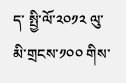ད་ སྤྱི་ལོ་༢༠༡༢ ལུ་ མི་གྲངས་༡༠༠ གིས་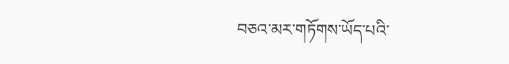བཅའ་མར་གཏོགས་ཡོད་པའི་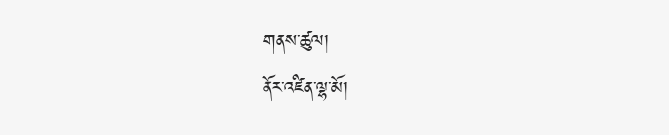གནས་ཚུལ།
ནོར་འཛིན་ལྷ་མོ།